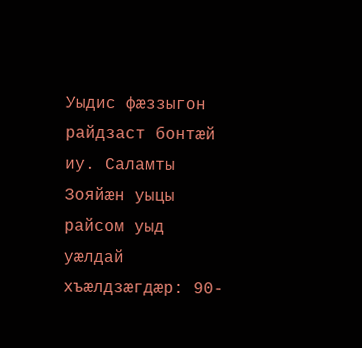Уыдис фӕззыгон райдзаст бонтӕй иу. Саламты Зояйӕн уыцы райсом уыд уӕлдай хъӕлдзӕгдӕр: 90-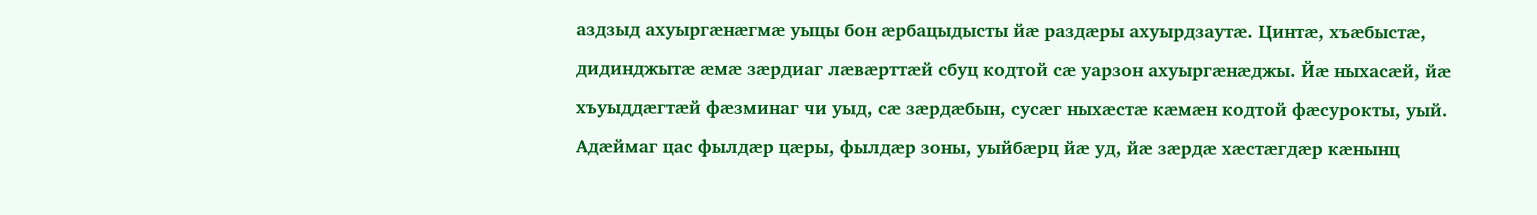аздзыд ахуыргӕнӕгмӕ уыцы бон ӕрбацыдысты йӕ раздӕры ахуырдзаутӕ. Цинтӕ, хъӕбыстӕ, дидинджытӕ ӕмӕ зӕрдиаг лӕвӕрттӕй сбуц кодтой сӕ уарзон ахуыргӕнӕджы. Йӕ ныхасӕй, йӕ хъуыддӕгтӕй фӕзминаг чи уыд, сӕ зӕрдӕбын, сусӕг ныхӕстӕ кӕмӕн кодтой фӕсурокты, уый.
Адӕймаг цас фылдӕр цӕры, фылдӕр зоны, уыйбӕрц йӕ уд, йӕ зӕрдӕ хӕстӕгдӕр кӕнынц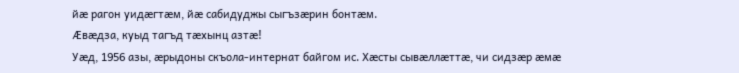йӕ рагон уидӕгтӕм, йӕ сабидуджы сыгъзӕрин бонтӕм.
Ӕвӕдза, куыд тагъд тӕхынц азтӕ!
Уӕд, 1956 азы, ӕрыдоны скъола-интернат байгом ис. Хӕсты сывӕллӕттӕ, чи сидзӕр ӕмӕ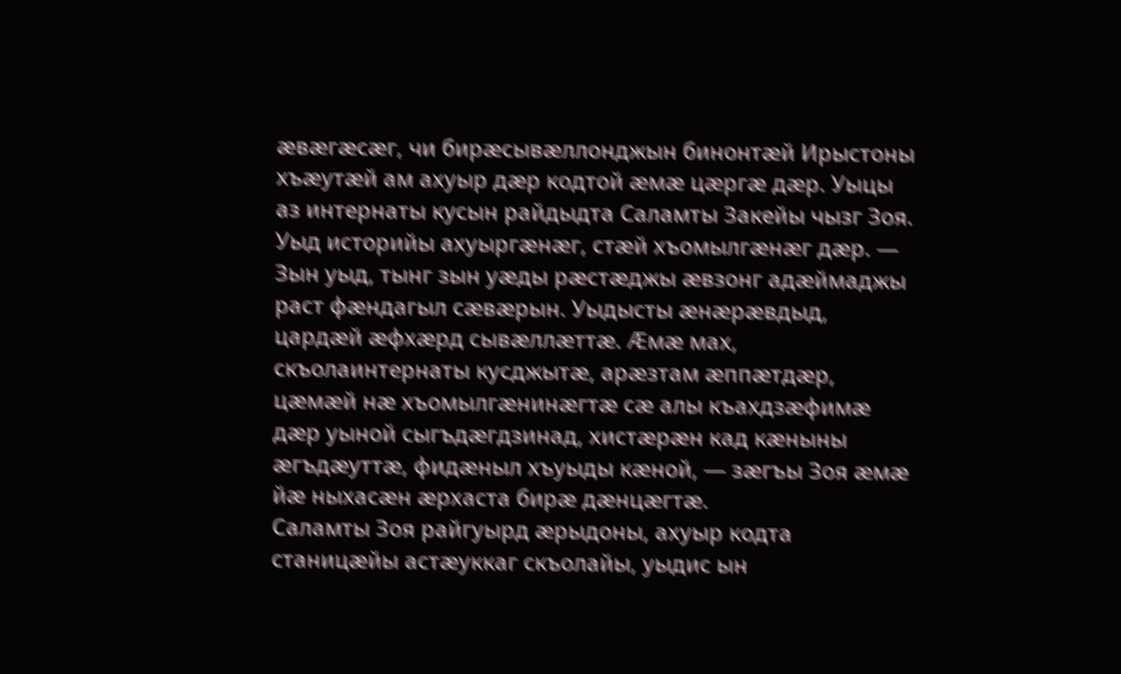ӕвӕгӕсӕг, чи бирӕсывӕллонджын бинонтӕй Ирыстоны хъӕутӕй ам ахуыр дӕр кодтой ӕмӕ цӕргӕ дӕр. Уыцы аз интернаты кусын райдыдта Саламты Закейы чызг Зоя. Уыд историйы ахуыргӕнӕг, стӕй хъомылгӕнӕг дӕр. — Зын уыд, тынг зын уӕды рӕстӕджы ӕвзонг адӕймаджы раст фӕндагыл сӕвӕрын. Уыдысты ӕнӕрӕвдыд, цардӕй ӕфхӕрд сывӕллӕттӕ. Ӕмӕ мах, скъолаинтернаты кусджытӕ, арӕзтам ӕппӕтдӕр, цӕмӕй нӕ хъомылгӕнинӕгтӕ сӕ алы къахдзӕфимӕ дӕр уыной сыгъдӕгдзинад, хистӕрӕн кад кӕныны ӕгъдӕуттӕ, фидӕныл хъуыды кӕной, — зӕгъы Зоя ӕмӕ йӕ ныхасӕн ӕрхаста бирӕ дӕнцӕгтӕ.
Саламты Зоя райгуырд ӕрыдоны, ахуыр кодта станицӕйы астӕуккаг скъолайы, уыдис ын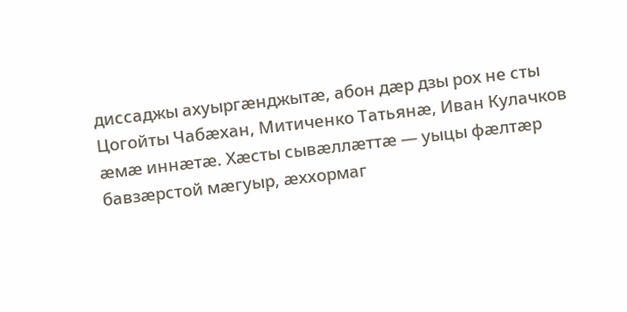диссаджы ахуыргӕнджытӕ, абон дӕр дзы рох не сты Цогойты Чабӕхан, Митиченко Татьянӕ, Иван Кулачков ӕмӕ иннӕтӕ. Хӕсты сывӕллӕттӕ — уыцы фӕлтӕр бавзӕрстой мӕгуыр, ӕххормаг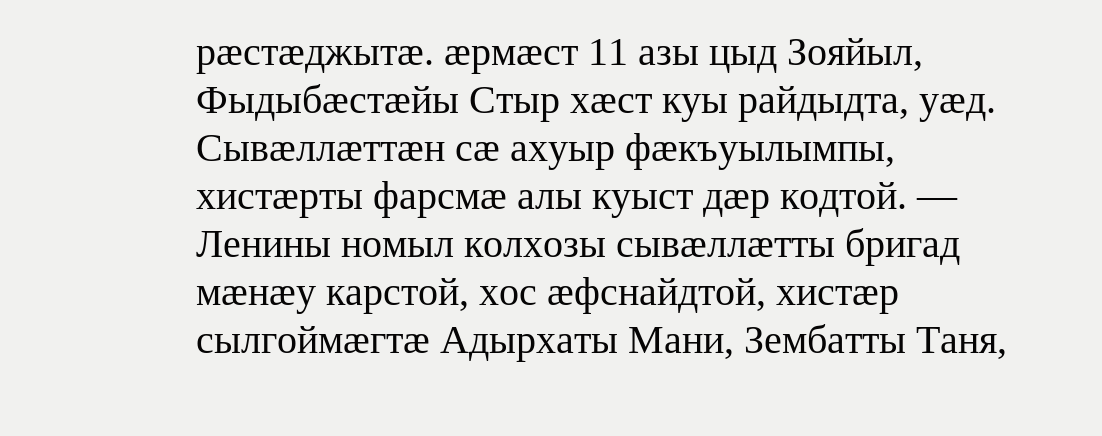рӕстӕджытӕ. ӕрмӕст 11 азы цыд Зояйыл, Фыдыбӕстӕйы Стыр хӕст куы райдыдта, уӕд. Сывӕллӕттӕн сӕ ахуыр фӕкъуылымпы, хистӕрты фарсмӕ алы куыст дӕр кодтой. — Ленины номыл колхозы сывӕллӕтты бригад мӕнӕу карстой, хос ӕфснайдтой, хистӕр сылгоймӕгтӕ Адырхаты Мани, Зембатты Таня,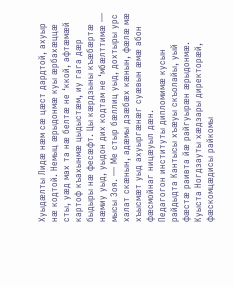Хуыдӕлты Лидӕ нӕм сӕ цӕст дардтой, ахуыр нӕ кодтой. Немыц ӕрыдонмӕ куы ӕрбахӕццӕ сты, уӕд мах та нӕ белтӕ не ‘ккой, афтӕмӕй картоф къахынмӕ цыдыстӕм, иу гага дӕр быдыры нӕ фесӕфт. Цы кӕрдзыны къӕбӕртӕ нӕмиу уыд, уыдон дих кодтам не ‘мбӕлттимӕ — мысы Зоя. — Ме стыр бӕллиц уыд, дохтыры урс халат скӕнын, адӕмы дзӕбӕх кӕнын, фӕлӕ мӕ хъысмӕт уыд ахуыргӕнӕг суӕвын ӕмӕ абон фӕсмойнаг ницӕуыл дӕн.
Педагогон институты дипломимӕ кусын райдыдта Кантысы хъӕуы скъолайы, уый фӕстӕ раивта йӕ райгуырӕн ӕрыдонмӕ. Куыста Ногдзауты хӕдзары директорӕй, фӕскомцӕдисы райкомы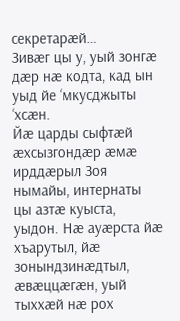секретарӕй…
Зивӕг цы у, уый зонгӕ дӕр нӕ кодта, кад ын уыд йе ‘мкусджыты ‘хсӕн.
Йӕ царды сыфтӕй ӕхсызгондӕр ӕмӕ ирддӕрыл Зоя нымайы, интернаты цы азтӕ куыста, уыдон. Нӕ ауӕрста йӕ хъарутыл, йӕ зонындзинӕдтыл, ӕвӕццӕгӕн, уый тыххӕй нӕ рох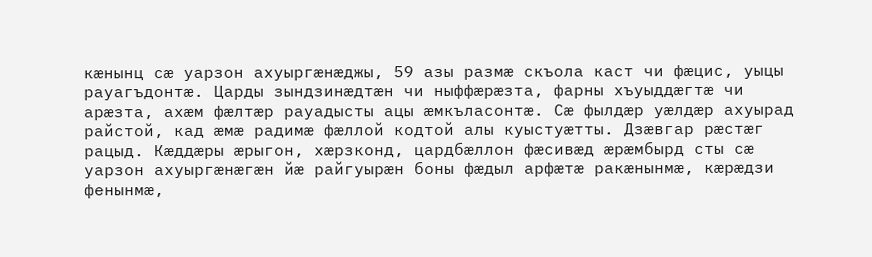кӕнынц сӕ уарзон ахуыргӕнӕджы, 59 азы размӕ скъола каст чи фӕцис, уыцы рауагъдонтӕ. Царды зындзинӕдтӕн чи ныффӕрӕзта, фарны хъуыддӕгтӕ чи арӕзта, ахӕм фӕлтӕр рауадысты ацы ӕмкъласонтӕ. Сӕ фылдӕр уӕлдӕр ахуырад райстой, кад ӕмӕ радимӕ фӕллой кодтой алы куыстуӕтты. Дзӕвгар рӕстӕг рацыд. Кӕддӕры ӕрыгон, хӕрзконд, цардбӕллон фӕсивӕд ӕрӕмбырд сты сӕ уарзон ахуыргӕнӕгӕн йӕ райгуырӕн боны фӕдыл арфӕтӕ ракӕнынмӕ, кӕрӕдзи фенынмӕ,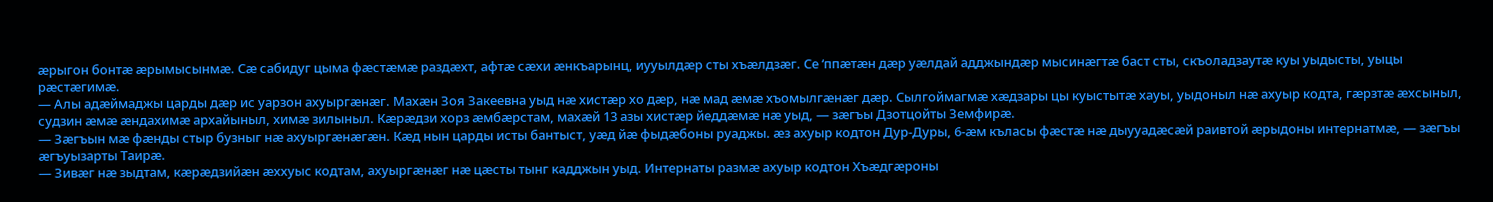ӕрыгон бонтӕ ӕрымысынмӕ. Сӕ сабидуг цыма фӕстӕмӕ раздӕхт, афтӕ сӕхи ӕнкъарынц, иууылдӕр сты хъӕлдзӕг. Се ‘ппӕтӕн дӕр уӕлдай адджындӕр мысинӕгтӕ баст сты, скъоладзаутӕ куы уыдысты, уыцы рӕстӕгимӕ.
— Алы адӕймаджы царды дӕр ис уарзон ахуыргӕнӕг. Махӕн Зоя Закеевна уыд нӕ хистӕр хо дӕр, нӕ мад ӕмӕ хъомылгӕнӕг дӕр. Сылгоймагмӕ хӕдзары цы куыстытӕ хауы, уыдоныл нӕ ахуыр кодта, гӕрзтӕ ӕхсыныл, судзин ӕмӕ ӕндахимӕ архайыныл, химӕ зилыныл. Кӕрӕдзи хорз ӕмбӕрстам, махӕй 13 азы хистӕр йеддӕмӕ нӕ уыд, — зӕгъы Дзотцойты Земфирӕ.
— Зӕгъын мӕ фӕнды стыр бузныг нӕ ахуыргӕнӕгӕн. Кӕд нын царды исты бантыст, уӕд йӕ фыдӕбоны руаджы. ӕз ахуыр кодтон Дур-Дуры, 6-ӕм къласы фӕстӕ нӕ дыууадӕсӕй раивтой ӕрыдоны интернатмӕ, — зӕгъы ӕгъуызарты Таирӕ.
— Зивӕг нӕ зыдтам, кӕрӕдзийӕн ӕххуыс кодтам, ахуыргӕнӕг нӕ цӕсты тынг кадджын уыд. Интернаты размӕ ахуыр кодтон Хъӕдгӕроны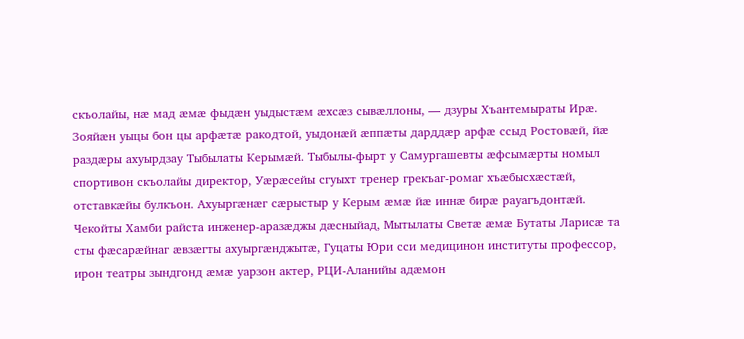скъолайы, нӕ мад ӕмӕ фыдӕн уыдыстӕм ӕхсӕз сывӕллоны, — дзуры Хъантемыраты Ирӕ. Зояйӕн уыцы бон цы арфӕтӕ ракодтой, уыдонӕй ӕппӕты дарддӕр арфӕ ссыд Ростовӕй, йӕ раздӕры ахуырдзау Тыбылаты Керымӕй. Тыбылы-фырт у Самургашевты ӕфсымӕрты номыл спортивон скъолайы директор, Уӕрӕсейы сгуыхт тренер грекъаг-ромаг хъӕбысхӕстӕй, отставкӕйы булкъон. Ахуыргӕнӕг сӕрыстыр у Керым ӕмӕ йӕ иннӕ бирӕ рауагъдонтӕй.
Чекойты Хамби райста инженер-аразӕджы дӕсныйад, Мытылаты Светӕ ӕмӕ Бутаты Ларисӕ та сты фӕсарӕйнаг ӕвзӕгты ахуыргӕнджытӕ, Гуцаты Юри сси медицинон институты профессор, ирон театры зындгонд ӕмӕ уарзон актер, РЦИ-Аланийы адӕмон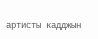артисты кадджын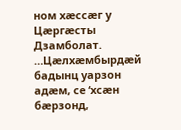ном хӕссӕг у Цӕргӕсты Дзамболат.
…Цӕлхӕмбырдӕй бадынц уарзон адӕм, се ‘хсӕн бӕрзонд,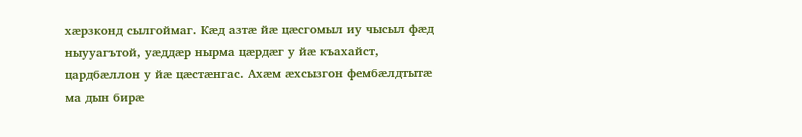хӕрзконд сылгоймаг. Кӕд азтӕ йӕ цӕсгомыл иу чысыл фӕд ныууагътой, уӕддӕр нырма цӕрдӕг у йӕ къахайст, цардбӕллон у йӕ цӕстӕнгас. Ахӕм ӕхсызгон фембӕлдтытӕ ма дын бирӕ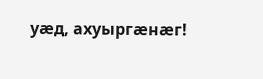уӕд, ахуыргӕнӕг!